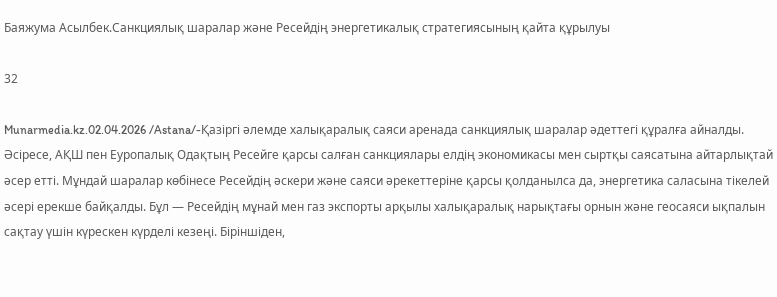Баяжума Асылбек.Санкциялық шаралар және Ресейдің энергетикалық стратегиясының қайта құрылуы

32

Munarmedia.kz.02.04.2026 /Astana/-Қазіргі әлемде халықаралық саяси аренада санкциялық шаралар әдеттегі құралға айналды. Әсіресе, АҚШ пен Еуропалық Одақтың Ресейге қарсы салған санкциялары елдің экономикасы мен сыртқы саясатына айтарлықтай әсер етті. Мұндай шаралар көбінесе Ресейдің әскери және саяси әрекеттеріне қарсы қолданылса да, энергетика саласына тікелей әсері ерекше байқалды. Бұл — Ресейдің мұнай мен газ экспорты арқылы халықаралық нарықтағы орнын және геосаяси ықпалын сақтау үшін күрескен күрделі кезеңі. Біріншіден,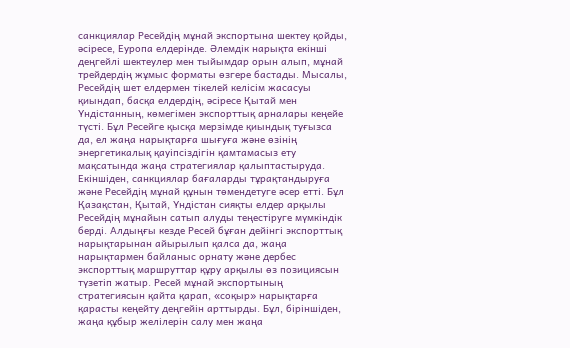санкциялар Ресейдің мұнай экспортына шектеу қойды, әсіресе, Еуропа елдерінде. Әлемдік нарықта екінші деңгейлі шектеулер мен тыйымдар орын алып, мұнай трейдердің жұмыс форматы өзгере бастады. Мысалы, Ресейдің шет елдермен тікелей келісім жасасуы қиындап, басқа елдердің, әсіресе Қытай мен Үндістанның, көмегімен экспорттық арналары кеңейе түсті. Бұл Ресейге қысқа мерзімде қиындық туғызса да, ел жаңа нарықтарға шығуға және өзінің энергетикалық қауіпсіздігін қамтамасыз ету мақсатында жаңа стратегиялар қалыптастыруда. Екіншіден, санкциялар бағаларды тұрақтандыруға және Ресейдің мұнай құнын төмендетуге әсер етті. Бұл Қазақстан, Қытай, Үндістан сияқты елдер арқылы Ресейдің мұнайын сатып алуды теңестіруге мүмкіндік берді. Алдыңғы кезде Ресей бұған дейінгі экспорттық нарықтарынан айырылып қалса да, жаңа нарықтармен байланыс орнату және дербес экспорттық маршруттар құру арқылы өз позициясын түзетіп жатыр. Ресей мұнай экспортының стратегиясын қайта қарап, «соқыр» нарықтарға қарасты кеңейту деңгейін арттырды. Бұл, біріншіден, жаңа құбыр желілерін салу мен жаңа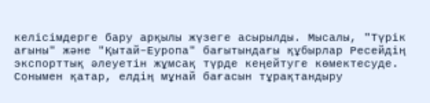келісімдерге бару арқылы жүзеге асырылды. Мысалы, "Түрік ағыны" және "Қытай–Еуропа" бағытындағы құбырлар Ресейдің экспорттық әлеуетін жұмсақ түрде кеңейтуге көмектесуде. Сонымен қатар, елдің мұнай бағасын тұрақтандыру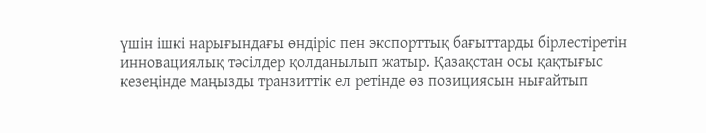үшін ішкі нарығындағы өндіріс пен экспорттық бағыттарды бірлестіретін инновациялық тәсілдер қолданылып жатыр. Қазақстан осы қақтығыс кезеңінде маңызды транзиттік ел ретінде өз позициясын нығайтып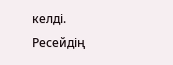келді. Ресейдің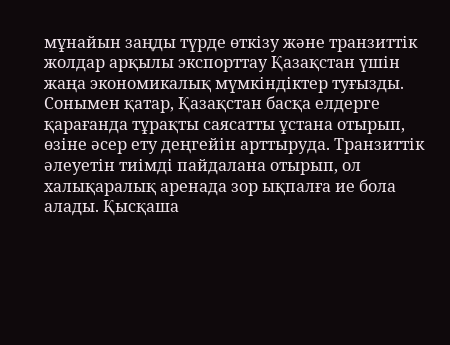мұнайын заңды түрде өткізу және транзиттік жолдар арқылы экспорттау Қазақстан үшін жаңа экономикалық мүмкіндіктер туғызды. Сонымен қатар, Қазақстан басқа елдерге қарағанда тұрақты саясатты ұстана отырып, өзіне әсер ету деңгейін арттыруда. Транзиттік әлеуетін тиімді пайдалана отырып, ол халықаралық аренада зор ықпалға ие бола алады. Қысқаша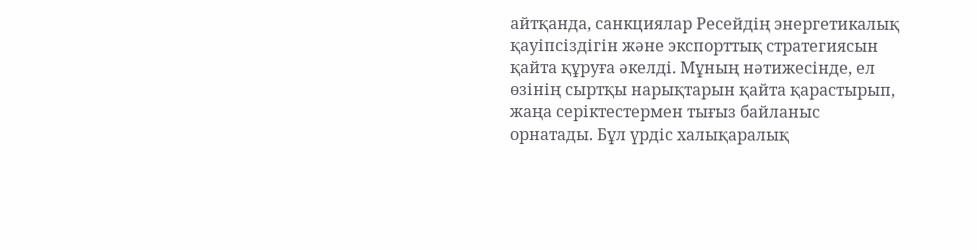айтқанда, санкциялар Ресейдің энергетикалық қауіпсіздігін және экспорттық стратегиясын қайта құруға әкелді. Мұның нәтижесінде, ел өзінің сыртқы нарықтарын қайта қарастырып, жаңа серіктестермен тығыз байланыс орнатады. Бұл үрдіс халықаралық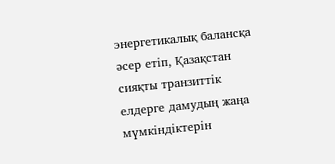энергетикалық балансқа әсер етіп, Қазақстан сияқты транзиттік елдерге дамудың жаңа мүмкіндіктерін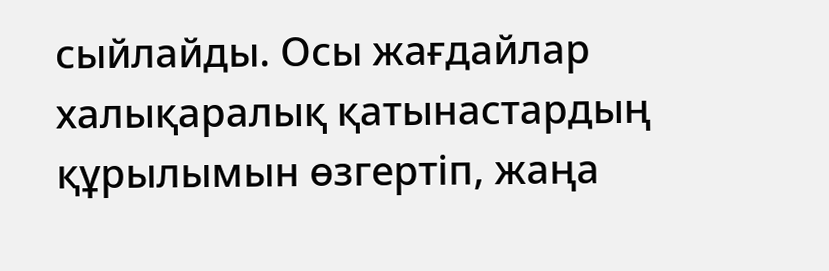сыйлайды. Осы жағдайлар халықаралық қатынастардың құрылымын өзгертіп, жаңа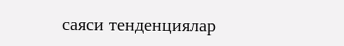саяси тенденциялар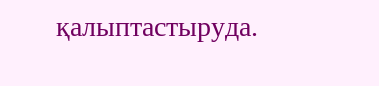қалыптастыруда.